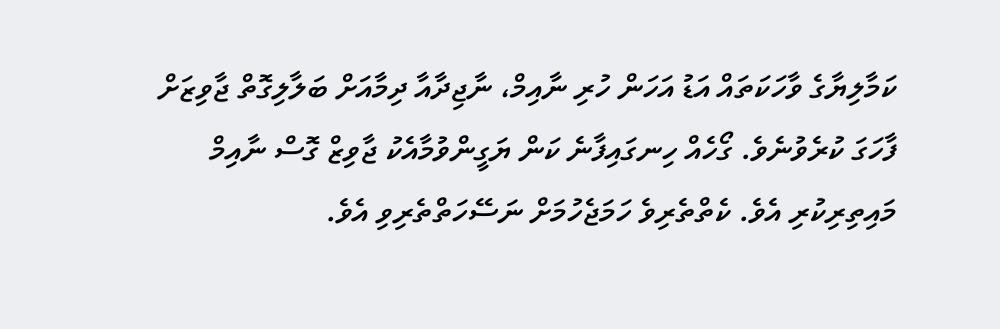ކަމާލިޔާގެ ވާހަކަތައް އަޑު އަހަން ހުރި ނާއިމް، ނާޖިދާއާ ދިމާއަށް ބަލާލިގޮތް ޖާވިޒަށް ފާހަގަ ކުރެވުނެވެ. ގޯހެއް ހިނގައިފާނެ ކަން ޔަގީންވުމާއެކު ޖާވިޒް ގޮސް ނާއިމް މައިތިރިކުރި އެވެ. ކެތްތެރިވެ ހަމަޖެހުމަށް ނަސޭހަތްތެރިވި އެވެ.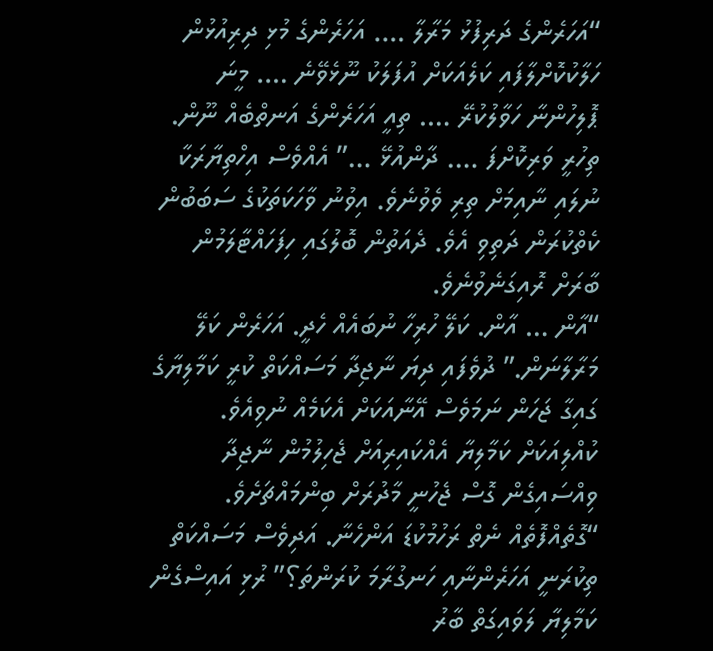“އަހަރެންގެ ދަރިފުޅު މަރާލާ …. އަހަރެންގެ މުޅި ދިރިއުޅުން ހަލާކުކޮށްލާފައި ކަލެއަކަށް އުފަލަކު ނޫޅެވޭނެ …. މީނަ ޕޮލިހުންނާ ހަވާލުކުރޭ …. ތިއީ އަހަރެންގެ އަނތްބެއް ނޫން. ތިހުރީ ވަރިކޮށްފަ …. ދާންއުޅޭ …” އެއްވެސް އިހްތިޔާރަކާ ނުލައި ނާއިމަށް ތިރި ވެވުނެވެ. އިވުނު ވާހަކަތަކުގެ ސަބަބުން ކެތްކުރަން ދަތިވި އެވެ. ދެއަތުން ބޮލުގައި ހިފަހައްޓާލަމުން ބާރަށް ރޮއިގަނެވުނެވެ.
“އާން … އާން. ކަލޭ ހުރިހާ ނުބައެއް ހެދީ. އަހަރެން ކަލޭ މަރާލާނަން.” ދުވެފައި ދިޔަ ނާޖިދާ މަސައްކަތް ކުރީ ކަމާލިޔާގެ ގައިގާ ޖަހަން ނަމަވެސް އޭނާއަކަށް އެކަމެއް ނުވިއެވެ. ކުއްލިއަކަށް ކަމާލިޔާ އެއްކައިރިއަށް ޖެހިލުމުން ނާޖިދާ ވިއްސައިގެން ގޮސް ޖެހުނީ މާދުރަށް ބިންމައްޗަށެވެ.
“ގޮތެއްފޮތެއް ނެތް ރަހުމުކުޑަ އަންހެނާ. އަދިވެސް މަސައްކަތް ތިކުރަނީ އަހަރެންނާއި ހަނގުރާމަ ކުރަންތަ؟” ރުޅި އައިސްގެން ކަމާލިޔާ ލަވައިގަތް ބާރު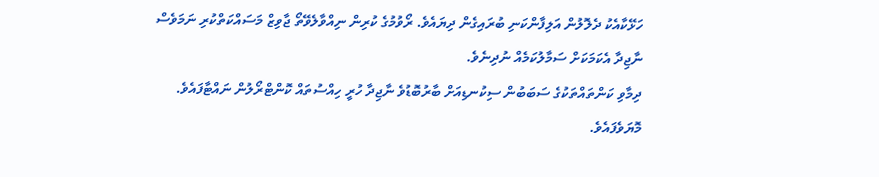ހަޅޭކާއެކު ދެލޮލުން އަލިފާންކަނި ބުރައިގެން ދިޔައެވެ. ރޯވުމުގެ ކުރިން ނިއްވާލެވޭތޯ ޖާވިޒް މަސައްކަތްކުރި ނަމަވެސް ނާޖިދާ އެކަމަކަށް ސަމާލުކަމެއް ނުދިނެވެ.
ދިމާވި ކަންތައްތަކުގެ ސަބަބުން ސިކުނޑިއަށް ބާރުބޮޑުވެ ނާޖިދާ ހުރީ ހިއްސުތައް ކޮންޓްރޯލުން ނައްޓާފައެވެ. މޮޔަވެފައެވެ.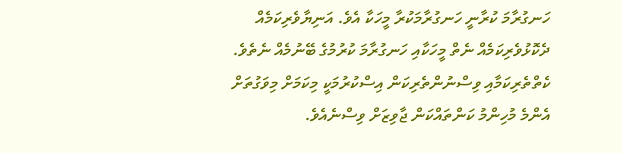ހަނގުރާމަ ކުރާނީ ހަނގުރާމަކުރާ މީހަކާ އެވެ. އަނިޔާވެރިކަމެއް ދެކޮޅުވެރިކަމެއް ނެތް މީހަކާއި ހަނގުރާމަ ކުރުމުގެ ބޭނުމެއް ނެތެވެ. ކެތްތެރިކަމާއި ވިސްނުންތެރިކަން އިސްކުރުމަކީ މިކަމަށް މިވަގުތަށް އެންމެ މުހިންމު ކަންތައްކަން ޖާވިޒަށް ވިސްނެއެވެ.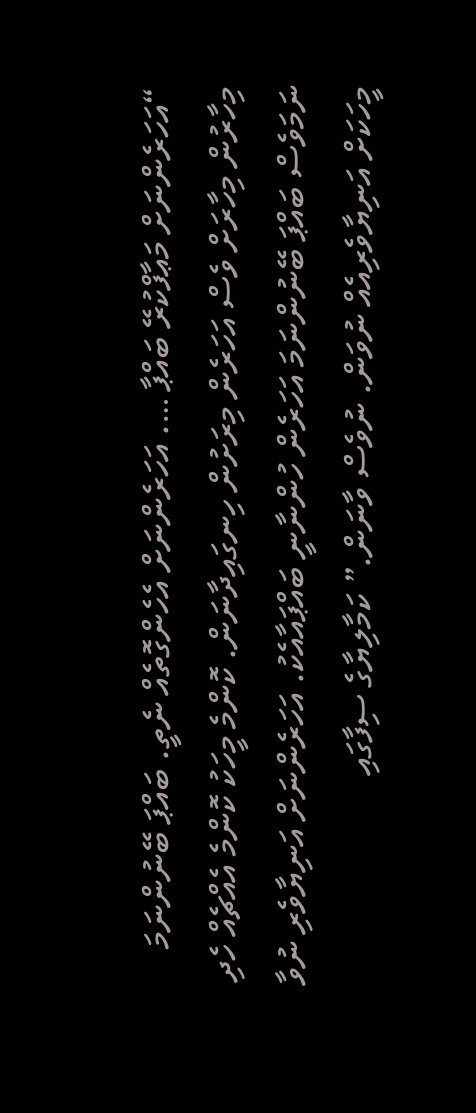“އަހަރެންނަށް މަޢާފްކުރޭ ބައްޕާ …. އަހަރެންނަށް އެހެންގޮތެއް ނެތީ. ބައްޕަ ބޭނުންނަމަ މިހާރުން މިހާރަށް ވެސް އަހަރެން މިރަށުން ހިނގައިދާނަން. ކޮންމެ މީހަކު ކޮންމެ އެއްޗެއް ހެދި ނަމަވެސް ބައްޕަ ބޭނުންނަމަ އަހަރެން ހުންނާނީ ބައްޕައާއެކު. އަހަރެންނަށް އަނިޔާވެރި ނުވާ މީހަކަށް އަނިޔާވެރިއެއް ނުވަން. ނުވެސް ވާނަން.” ކަމާލިޔާގެ ސިފާގައި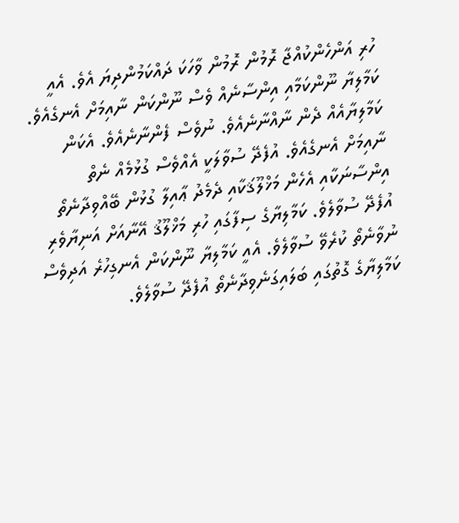ހުރި އަންހެންކުއްޖާ ރޮމުން ރޮމުން ވާހަކަ ދައްކަމުންދިޔަ އެވެ. އެއީ ކަމާލިޔާ ނޫންކަމާއި އިންސާނެއް ވެސް ނޫންކަން ނާއިމަށް އެނގެއެވެ.
ކަމާލިޔާއެއް ދެން ނާއްނާނެއެވެ. ނުވެސް ފެންނާނެއެވެ. އެކަން ނާއިމަށް އެނގެއެވެ. އުފެދޭ ސުވާލަކީ އެއްވެސް ގުޅުމެއް ނެތް އިންސާނަކާއި އެހެން މަޚްލޫޤަކާއި ދެމެދު ޢާއިލާ ގުޅުން ބޭއްވިދާނެތޯ އުފެދޭ ސުވާލެވެ. ކަމާލިޔާގެ ސިފާގައި ހުރި މަޚްލޫޤު އޭނާއަށް އަނިޔާވެރި ނުވާނެތޯ ކުރެވޭ ސުވާލެވެ. އެއީ ކަމާލިޔާ ނޫންކަން އެނގިހުރެ އަދިވެސް ކަމާލިޔާގެ ގޮތުގައި ބަލައިގަނެވިދާނެތޯ އުފެދޭ ސުވާލެވެ.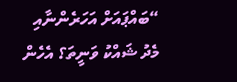“ބައްޕައަށް އަހަރެންނާއި މެދު ޝައްކު ވަނީތަ؟ އެހެން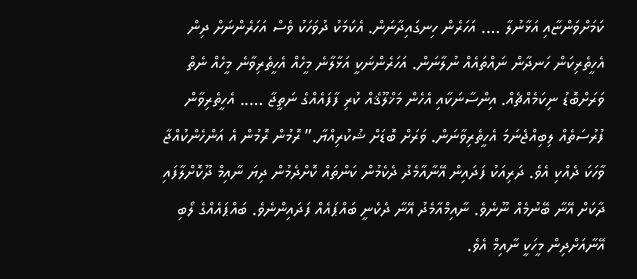ކަމަށްވަންޏާއި އަޅާނުލާ …. އަހަރެން ހިނގައިދާނަން. އެކަމަކު ދުވަހަކު ވެސް އަހަރެންނަށް ދިން އެހީތެރިކަން ހަނދާން ނައްތައެއް ނުލާނަން. އަހަރެންނަކީ އަޅާލާނެ މީހެއް އެހީތެރިވާނެ މީހެއް ނެތް ވަރަށްބޮޑު ނިކަމެއްޗެއް. އިންސާނަކާއި އެހެން މަޚްލޫޤެއް ކުރި ފާފައެއްގެ ނަތީޖާ ….. އެހީތެރިވާން ފުރުސަތެއް ލިބިއްޖެނަމަ އެހީތެރިވާނަން. ވަރަށް ބޮޑަށް ޝުކުރިއްޔާ.” ރޮމުން ރޮމުން އެ އަންހެންކުއްޖާ ވާހަކަ ދެއްކި އެވެ. ދަރިއަކު ފަދައިން އޭނާއާމެދު ދެކެމުން ކަންތައް ކޮށްދެމުން ދިޔަ ނާއިމް ދޫކޮށްލާފައި ދާކަށް އޭނާ ބޭނުމެއް ނޫނެވެ. ނާއިމްއާމެދު އޭނާ ދެކެނީ ބައްޕައެއް ފަދައިންނެވެ. ބައްޕައެއްގެ ލޯބި އޭނާއަށްދިން މީހަކީ ނާއިމް އެވެ.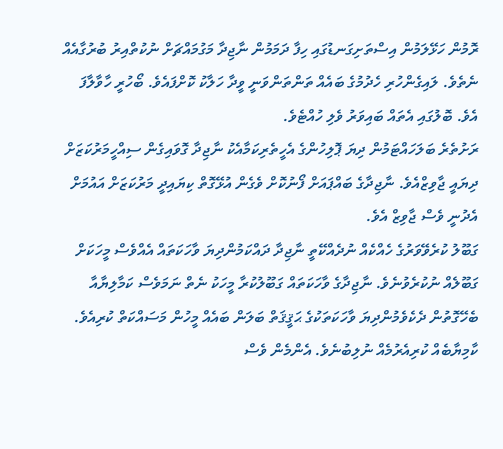ރޮމުން ހަޅޭލަމުން އިސްތަށިގަނޑުގައި ހިފާ ދަމަމުން ނާޖިދާ މަގުމައްޗަށް ނުކުތްއިރު ބުރުގާއެއް ނެތެވެ. ލައިގެންހުރި ހެދުމުގެ ބައެއް ތަންތަންވަނީ ވީދާ ހަލާކު ކޮށްފައެވެ. ބޯހުރީ ހާވާލާފަ އެވެ. ބޮލުގައި އެތައް ބައިވަރު ވެލި ހުއްޓެވެ.
ރަށުތެރެ ބަލަހައްޓަމުން ދިޔަ ޕޮލިހުންގެ އެހީތެރިކަމާއެކު ނާޖިދާ ގޮވައިގެން ސިއްހީމަރުކަޒަށް ދިޔައީ ޖާވިޒްއެވެ. ނާޖިދާގެ ބައްޕައަށް ފޯނުކޮށް ވެގެން އުޅޭގޮތް ކިޔައިދީ މަރުކަޒަށް އައުމަށް އެދުނީ ވެސް ޖާވިޒް އެވެ.
ގަބޫލު ކުރެވޭވަރުގެ ހެއްކެއް ނުދެއްކޭތީ ނާޖިދާ ދައްކަމުންދިޔަ ވާހަކަތައް އެއްވެސް މީހަކަށް ގަބޫލެއް ނުކުރެވުނެވެ. ނާޖިދާގެ ވާހަކަތައް ގަބޫލުކުރާ މީހަކު ނެތް ނަމަވެސް ކަމާލިޔާއާ ބެހޭގޮތުން ދެކެވެމުންދިޔަ ވާހަކަތަކުގެ ޙަޤީޤަތް ބަލަން ބައެއް މީހުން މަސައްކަތް ކުރިއެވެ. ކާމިޔާބެއް ކުރިއެރުމެއް ނުލިބުނެވެ. އެންމެން ވެސް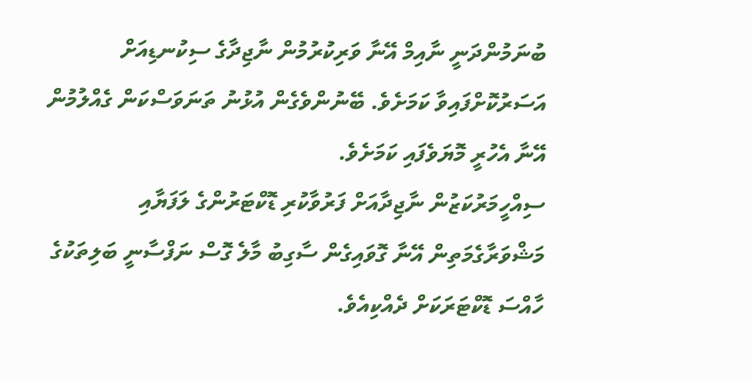ބުނަމުންދަނީ ނާއިމް އޭނާ ވަރިކުރުމުން ނާޖިދާގެ ސިކުނޑިއަށް އަސަރުކޮށްފައިވާ ކަމަށެވެ. ބޭނުންވެގެން އުޅުނު ތަނަވަސްކަން ގެއްލުމުން އޭނާ އެހުރީ މޮޔަވެފައި ކަމަށެވެ.
ސިއްހީމަރުކަޒުން ނާޖިދާއަށް ފަރުވާކުރި ޑޮކްޓަރުންގެ ލަފަޔާއި މަޝްވަރާގެމަތިން އޭނާ ގޮވައިގެން ސާގިބު މާލެ ގޮސް ނަފްސާނީ ބަލިތަކުގެ ހާއްސަ ޑޮކްޓަރަކަށް ދެއްކިއެވެ.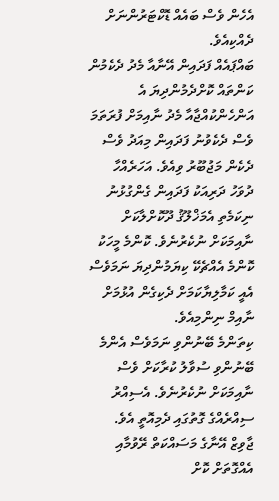އެހެން ވެސް ބައެއް ޑޮކްޓަރުންނަށް ދެއްކިއެވެ.
ބައްޕައެއް ފަދައިން އޭނާއާ މެދު ދެކެމުން ކަންތައް ކޮށްދެމުންދިޔަ އެ އަންހެންކުއްޖާއާ މެދު ނާއިމަށް ފުރަތަމަ ވެސް ދެކެވުނު ފަދައިން މިއަދު ވެސް ދެކެން މަޖުބޫރު ވިއެވެ. އަހަރެއްހާ ދުވަހު ދަރިއަކު ފަދައިން ގެންގުޅުނު ނިކަމެތި އެމަޚްލޫޤު ދޫކޮށްލާކަށް ނާއިމަކަށް ނުކެރުނެވެ. ކޮންމެ މީހަކު ކޮންމެ އެއްޗެކޭ ކިޔަމުންދިޔަ ނަމަވެސް އެއީ ކަމާލިޔާކަމަށް ދެކިގެން އުޅުމަށް ނާއިމް ނިންމިއެވެ.
ކިތަންމެ ބޭނުންވި ނަމަވެސް އެންމެ ބޭނުންވި ސުވާލު ކުރާކަށް ވެސް ނާއިމަކަށް ނުކެރުނެވެ. އެސިއްރު ސިއްރެއްގެ ގޮތުގައި ދެމިއޮތީ އެވެ.
ޖާވިޒް އޭނާގެ މަސައްކަތް ރޭވުމާއި އެއްގޮތަށް ކޮށް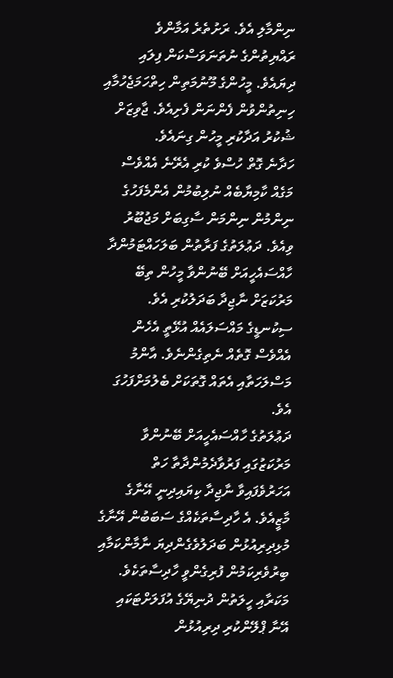ނިންމާލި އެވެ. ރަށުތެރެ އަމާންވެ ރައްޔިތުންގެ ނުތަނަވަސްކަން ފިލައި ދިޔައެވެ. މީހުންގެ މޫނުމަތިން ހިތްހަމަޖެހުމާއި ހިނިތުންވުން ފެންނަން ފެށިއެވެ. ޖާވިޒަށް ޝުކުރު އަދާކުރި މީހުން ގިނައެވެ.
ހަދާނެ ގޮތް ހުސްވެ ކުރި އެރޭނެ އެއްވެސް މަގެއް ކާމިޔާބެއް ނުލިބުމުން އެންމެފަހުގެ ނިންމުން ނިންމަން ސާގިބަށް މަޖުބޫރު ވިއެވެ. ދަޢުލަތުގެ ފަރާތުން ބަލަހައްޓަމުންދާ ހާއްސައެހީއަށް ބޭނުންވާ މީހުން ތިބޭ މަރުކަޒަށް ނާޖިދާ ބަދަލުކުރި އެވެ. ސިކުނޑީގެ މައްސަލައެއް އުޅޭތީ އެހެން އެއްވެސް ގޮތެއް ނެތިގެންނެވެ. އާންމު މަސްލަހަތާއި އެތައް ގޮތަކަށް ބެލުމަށްފަހުގަ އެވެ.
ދަޢުލަތުގެ ހާއްސައެހީއަށް ބޭނުންވާ މަރުކަޒުގައި ފަރުވާދެމުންދާތާ ހަތް އަހަރުވެފައިވާ ނާޖިދާ ކިޔައިދިނީ އޭނާގެ މާޒީއެވެ. އެ ހާދިސާތަކެއްގެ ސަބަބުން އޭނާގެ މުޅިދިރިއުޅުން ބަދަލުވެގެންދިޔަ ނާމާންކަމާއި ބިރުވެރިކަމުން ފުރިގެންވީ ހާދިސާތަކެވެ. މަކަރާއި ހީލަތުން ދުނިޔޭގެ އުފަލަށްޓަކައި އޭނާ ޕްލޭންކުރި ދިރިއުޅުން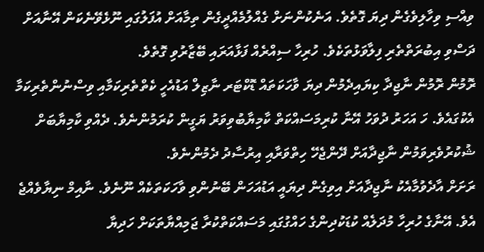ވިއްސި ވިހާލިވެގެން ދިޔަ ގޮތެވެ. އަނެކުންނަށް ގެއްލުމެއްދީގެން ތިމާއަށް އުފަލުގައި ނޫޅެވޭނެކަން އޭނާއަށް ދަސްވި އިބުރަތްތެރި ފިލާވަޅުތަކެވެ. ހުރިހާ ސިއްރެއް ފަޅާއަރައި ބޭޒާރުވި ގޮތެވެ.
ރޮމުން ރޮމުން ނާޖިދާ ކިޔައިދެމުން ދިޔަ ވާހަކަތައް ޑޮކްޓަރ ނާޒިލް އަޑުއެހީ ކެތްތެރިކަމާއި ވިސްނުންތެރިކަމާ އެކުގައެވެ. ހަ އަހަރު ދުވަހު އޭނާ ކުރިމަސައްކަތް ކާމިޔާބުވިވަރު ޔަގީން ކުރަމުންނެވެ. ދެއްވި ކާމިޔާބަށް ޝުކުރުވެރިވަމުން ނާޖިދާއަށް ދޭންޖެހޭ ހިތްވަރާއި އިރުސާދު ދެމުންނެވެ.
ރަށަށް އާދެވުމާއެކު ނާޖިދާއަށް އިވިގެން ދިޔައީ އަޑުއަހަން ބޭނުންވި ވާހަކަތަކެއް ނޫނެވެ. ނާއިމް ނިޔާވެއްޖެ އެވެ. އޭނާގެ ހުރިހާ މުދަލެއް ކުޑަކުދިންގެ ހައްގުގައި މަސައްކަތްކުރާ ޖަމިއްޔާތަކަށް ހަދިޔާ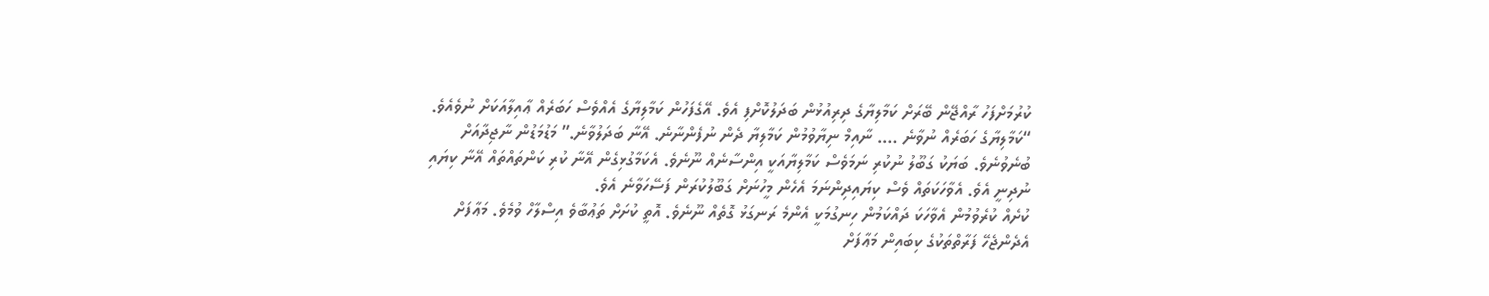ކުރުމަށްފަހު ރާއްޖޭން ބޭރަށް ކަމާލިޔާގެ ދިރިއުޅުން ބަދަލުކޮށްފި އެވެ. އޭގެފަހުން ކަމާލިޔާގެ އެއްވެސް ހަބަރެއް ޢާއިލާއަކަށް ނުވެއެވެ.
“ކަމާލިޔާގެ ހަބަރެއް ނުވާނެ …. ނާއިމް ނިޔާވުމުން ކަމާލިޔާ ދެން ނުފެންނާނެ. އޭނާ ބަދަލުވާނެ.” މަޑުމަޑުން ނާޖިދާއަށް ބުނެވުނެވެ. ބަޔަކު ގަބޫލު ނުކުރި ނަމަވެސް ކަމާލިޔާއަކީ އިންސާނެއް ނޫނެވެ. އެކަމާގުޅިގެން އޭނާ ކުރި ކަންތައްތައް އޭނާ ކިޔައި ނުދިނީ އެވެ. އެވާހަކަތައް ވެސް ކިޔައިދިންނަމަ އެހެން މީހުނަށް ގަބޫލުކުރަން ފަސޭހަވާނެ އެވެ.
ކުށެއް ކުރެވުމުން އެވާހަކަ ދައްކަމުން ހިނގުމަކީ އެންމެ ރަނގަޅު ގޮތެއް ނޫނެވެ. އޮތީ ކުށަށް ތަޢުބާވެ އިސްލާހް ވުމެވެ. މަޢާފަށް އެދެންޖެހޭ ފަރާތްތަކުގެ ކިބައިން މަޢާފަށް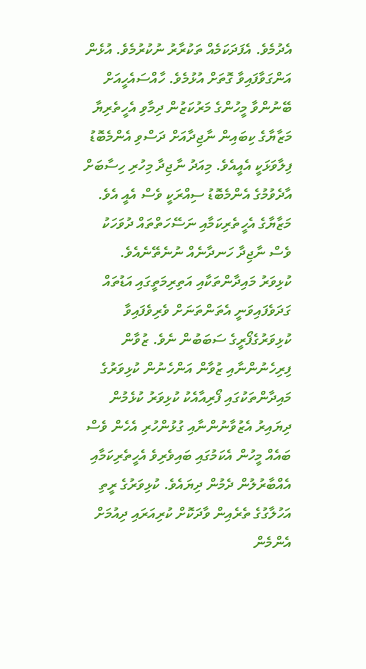އެދުމެވެ. އެފަދަކަމެއް ތަކުރާރު ނުކުރުމެވެ. އުޅެން އަންގަވާފައިވާ ގޮތަށް އުޅުމެވެ. ހާއްސައެހީއަށް ބޭނުންވާ މީހުންގެ މަރުކަޒުން ދިމާވި އެހީތެރިޔާ މަޒާޔާގެ ކިބައިން ނާޖިދާއަށް ދަސްވި އެންމެބޮޑު ފިލާވަޅަކީ އެއީއެވެ. މިއަދު ނާޖިދާ މިހުރި ހިސާބަށް އާދެވުމުގެ އެންމެބޮޑު ސިއްރަކީ ވެސް އެއީ އެވެ. މަޒާޔާގެ އެހީތެރިކަމާއި ނަސޭހަތްތައް ދުވަހަކު ވެސް ނާޖިދާ ހަނދާނެއް ނުނެތޭނެއެވެ.
ކުޅިވަރު މައިދާންތަކާއި އަތިރިމަތީގައި އަޑުތައް ގަދަވެފައިވަނީ އެތަންތަނަށް ވެރިވެފައިވާ ކުޅިވަރުގެފޯރީގެ ސަބަބުން ނެވެ. ޒުވާން ފިރިހެނުންނާއި ޒުވާން އަންހެނުން ކުޅިވަރުގެ މައިދާންތަކުގައި ފޯރިއާއެކު ކުޅިވަރު ކުޅެމުން ދިޔައިރު އެޒުވާނުންނާއި ގުޅުންހުރި އެހެން ވެސް ބައެއް މީހުން އެކަމުގައި ބައިވެރިވެ އެހީތެރިކަމާއި އެއްބާރުލުން ދެމުން ދިޔައެވެ. ކުޅިވަރުގެ ރީތި އަހުލާގުގެ ތެރެއިން ވާދަކޮށް ކުރިއަރައި ދިއުމަށް އެންމެން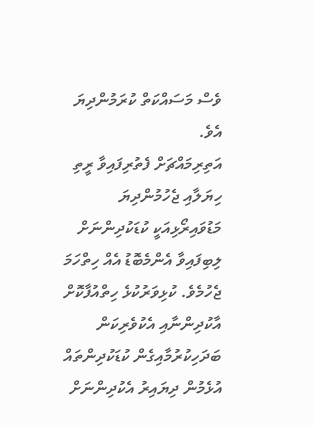ވެސް މަސައްކަތް ކުރަމުންދިޔަ އެވެ.
އަތިރިމައްޗަށް ފެތުރިފައިވާ ރީތި ހިޔަލާއި ޖެހުމުންދިޔަ މަޑުވައިރޯޅިއަކީ ކުޑަކުދިންނަށް ލިބިފައިވާ އެންމެބޮޑު އެއް ހިތްހަމަ ޖެހުމެވެ. ކުޅިވަރުކުޅެ ހިތްއުފާކޮށް އާކުދިންނާއި އެކުވެރިކަން ބަދަހިކުރުމާއިގެން ކުޑަކުދިންތައް އުޅެމުން ދިޔައިރު އެކުދިންނަށް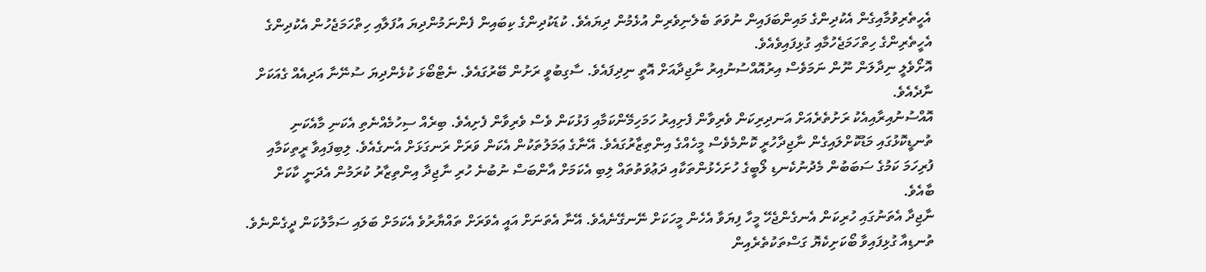އެހީތެރިވުމާއިގެން އެކުދިންގެ މައިންބަފައިން ނުވަތަ ބެލެނިވެރިން އުޅެމުން ދިޔައެވެ. ކުޑަކުދިންގެ ކިބައިން ފެންނަމުންދިޔަ އުފަލާއި ހިތްހަމަޖެހުން އެކުދިންގެ އެހީތެރިންގެ ހިތްހަމަޖެހުމާއި ގުޅިފައިވެއެވެ.
އޮށޯވެލީ ނިދާލަން ނޫން ނަމަވެސް އިރުއޮއްސުނުއިރު ނާޖިދާއަށް އޮތީ ނިދިފައެވެ. ސާގިބުވީ ރަށުން ބޭރުގައެވެ. ނެޓްބޯޅަ ކުޅެންދިޔަ ސުނޭނާ އަދިއެއް ގެއަކަށް ނާދެއެވެ.
އޮއްސުނުއިރާއިއެކު ރަށުތެރެއަށް އަނދިރިކަން ވެރިވާން ފެށިއިރު ހަމަހިމޭންކަމާއި ފަޅުކަން ވެސް ވެރިވާން ފެށިއެވެ. ބިރެއް ސިހުމެއްނެތި އެކަނި މާއެކަނި ތުނޑީކޮޅުގައި މަޑުކޮށްލައިގެން ނާޖިދާހުރީ ކޮންމެވެސް މީހެއްގެ އިންތިޒާރުގައެވެ. އޭނާގެ ޢަމަލުތަކުން އެކަން ވަރަށް ރަނގަޅަށް އެނގެއެވެ. ލިބިފައިވާ ރީތިކަމާއި ފުރިހަމަ ކަމުގެ ސަބަބުން މެދުނުކެނޑި ލޯބީގެ ހުށަހެޅުންތަކާއި ދަޢުވަތުތައް ލިބި އެކަމަށް އާންބަސް ނުބުނެ ހުރި ނާޖިދާ އިންތިޒާރު ކުރަމުން އެދަނީ ކާކަށް ބާއެވެ.
ނާޖިދާ އެތަނުގައި ހުރިކަން އެނގެންޖެހޭ މީހާ ފިޔަވާ އެހެން މީހަކަށް ނޭނގޭނެއެވެ. އޭނާ އެތަނަށް އައީ އެވަރަށް ތައްޔާރުވެ އެކަމަށް ބަލައި ސަމާލުކަން ދީގެންނެވެ.
ތުނޑިއާ ގުޅިފައިވާ ބޯކަށިކެޔޮ ގަސްތަކުތެރެއިން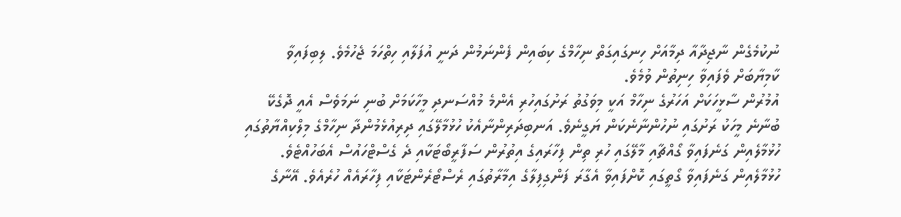ނުކުމެގެން ނާޖިދާއާ ދިމާއަށް ހިނގައިގަތް ނިހާމްގެ ކިބައިން ފެންނަމުން ދަނީ އުފަލާއި ހިތްހަމަ ޖެހުމެވެ. ލިބިފައިވާ ކާމިޔާބަށް ވެފައިވާ ހިނިތުން ވުމެވެ.
އުމުރުން ސާޅީހަކަށް އަހަރުގެ ނިހާމް އަކީ މިވަގުތު ރަށުގައިހުރި އެންމެ މުއްސަނދި މީހާކަމަށް ބުނި ނަމަވެސް އެއީ ދޮގެކޭ ބުނާނެ މީހަކު ރަށުގައި ނުހުންނާނެކަން ޔަގީނެވެ. އަނބިދަރިންނާއެކު ހުޅުމާލޭގައި ދިރިއުޅެމުންދާ ނިހާމްގެ މިލްކިއްޔާތުގައި ހުޅުމާލެއިން ގަނެފައިވާ ގޯއްޗާއި މާލޭގައި ހުރި ތިން ފިހާރައިގެ އިތުރުން ސަފާރީބޯޓަކާއި ދެ ގެސްޓްހައުސް އެބަހުއްޓެވެ. ހުޅުމާލެއިން ގަނެފައިވާ ގޯތީގައި ކޮށްފައިވާ އެގާރަ ފަންގިފިލާގެ އިމާރާތުގައި ރެސްޓޯރެންޓަކާއި ފިހާރައެއް ހުރެއެވެ. އޭނާގެ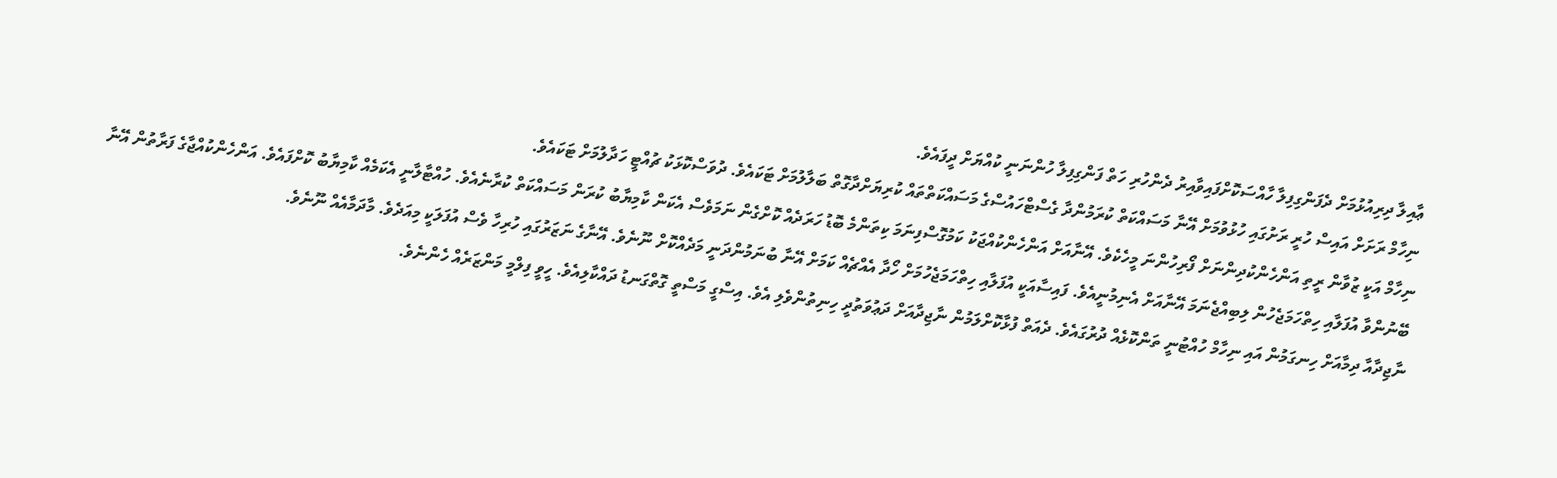ޢާއިލާ ދިރިއުޅުމަށް ދެފަންގިފިލާ ހާއްސަކޮށްފައިވާއިރު ދެންހުރި ހަތް ފަންގިފިލާ ހުންނަނީ ކުއްޔަށް ދީފައެވެ.
ނިހާމް ރަށަށް އައިސް ހުރީ ރަށުގައި ހުޅުވުމަށް އޭނާ މަސައްކަތް ކުރަމުންދާ ގެސްޓްހައުސްގެ މަސައްކަތްތައް ކުރިޔަށްދާގޮތް ބަލާލުމަށް ޓަކައެވެ. ދުވަސްކޮޅަކު ޗުއްޓީ ހަދާލުމަށް ޓަކައެވެ.
ނިހާމް އަކީ ޒުވާން ރީތި އަންހެންކުދިންނަށް ފޯރިހުންނަ މީހެކެވެ. އޭނާއަށް އަންހެންކުއްޖަކު ކަމުގޮސްފިނަމަ ކިތަންމެ ބޮޑު ހަރަދެއް ކޮށްގެން ނަމަވެސް އެކަން ކާމިޔާބު ކުރަން މަސައްކަތް ކުރާނެއެވެ. ހުއްޓާލާނީ އެކަމެއް ކާމިޔާބު ކޮށްފައެވެ. އަންހެންކުއްޖާގެ ފަރާތުން އޭނާ ބޭނުންވާ އުފަލާއި ހިތްހަމަޖެހުން ލިބިއްޖެނަމަ އޭނާއަށް އެނިމުނީއެވެ. ފައިސާއަކީ އުފަލާއި ހިތްހަމަޖެހުމަށް ހޯދާ އެއްޗެއް ކަމަށް އޭނާ ބުނަމުންދަނީ މަދެއްކޮށް ނޫނެވެ. އޭނާގެ ނަޒަރުގައި ހުރިހާ ވެސް އުފަލަކީ މިއަދެވެ. މާދަމާއެއް ނޫނެވެ.
ނާޖިދާއާ ދިމާއަށް ހިނގަމުން އައި ނިހާމް ހުއްޓުނީ ތަންކޮޅެއް ދުރުގައެވެ. ދެއަތް ފުޅާކޮށްލަމުން ނާޖިދާއަށް ދަޢުވަތުދީ ހިނިތުންވެލި އެވެ. އިސްގީ މަސްތީ ގޮތްގަނޑު ދައްކާލިއެވެ. ހީވީ ފިލްމީ މަންޒަރެއް ހެންނެވެ.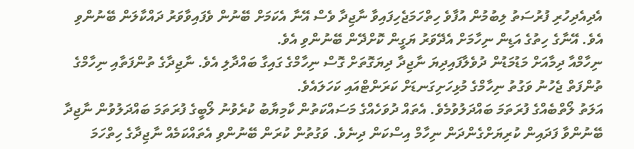އެދިއެދިހުރި ފުރުސަތު ލިބުމުން އުފާވެ ހިތްހަމަޖެހިފައިވާ ނާޖިދާ ވެސް އޭނާ އެކަމަށް ބޭނުން ވެފައިވާވަރު ދައްކާލަން ބޭނުންވި އެވެ. އޭނާގެ ހިތުގެ އަޑިން ނިހާމަށް އެދޭވަރު ޔަގީން ކޮށްދޭން ބޭނުންވި އެވެ.
ނިހާމްއާ ދިމާއަށް މަޑުމަޑުން ދުވެލާފައިދިޔަ ނާޖިދާ ދިޔަގޮތަށް ގޮސް ނިހާމްގެ ގައިގާ ބައްދާލި އެވެ. ނާޖިދާގެ ތުންފަތާއި ނިހާމްގެ ތުންފަތް ޖެހުނު ވަގުތު ނިހާމްގެ މުޅިހަށިގަނޑަށް ކަރަންޓްއައި ކަހަލައެވެ.
އަލަތު ލޯތްބެއްގެ ފުރަތަމަ ބައްދަލުވުމެވެ. އެތައް ދުވަހެއްގެ މަސައްކަތުން ކާމިޔާބު ކުރެވުނު ލޯބީގެ ފުރަތަމަ ބައްދަލުވުން ނާޖިދާ ބޭނުންވާ ފަދައިން ކުރިޔަށްގެންދަން ނިހާމް އިސްކަން ދިނެވެ. ވަގުތުން ކުރަން ބޭނުންވި އެތައްކަމެއް ނާޖިދާގެ ހިތްހަމަ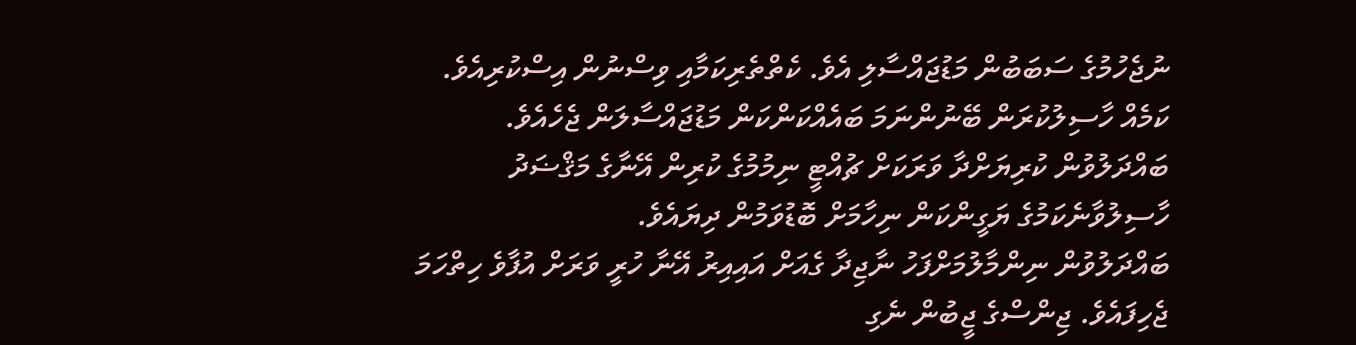ނުޖެހުމުގެ ސަބަބުން މަޑުޖައްސާލި އެވެ. ކެތްތެރިކަމާއި ވިސްނުން އިސްކުރިއެވެ. ކަމެއް ހާސިލުކުރަން ބޭނުންނަމަ ބައެއްކަންކަން މަޑުޖައްސާލަން ޖެހެއެވެ. ބައްދަލުވުން ކުރިޔަށްދާ ވަރަކަށް ޗުއްޓީ ނިމުމުގެ ކުރިން އޭނާގެ މަޤްޟަދު ހާސިލުވާނެކަމުގެ ޔަގީންކަން ނިހާމަށް ބޮޑުވަމުން ދިޔައެވެ.
ބައްދަލުވުން ނިންމާލުމަށްފަހު ނާޖިދާ ގެއަށް އައިއިރު އޭނާ ހުރީ ވަރަށް އުފާވެ ހިތްހަމަ ޖެހިފައެވެ. ޖިންސްގެ ޖީބުން ނެގި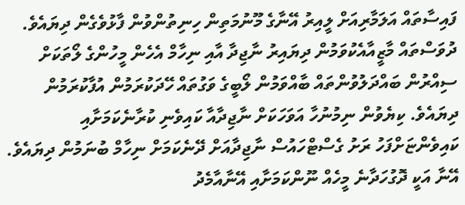ފައިސާތައް އަލަމާރިއަށް ލީއިރު އޭނާގެ މޫނުމަތިން ހިނިތުންވުން ފާޅުވެގެން ދިޔައެވެ.
ދުވަސްތައް މާޒީއާއެކުވަމުން ދިޔައިރު ނާޖިދާ އާއި ނިހާމް އެހެން މީހުންގެ ލޯތަކަށް ސިއްރުން ބައްދަލުވުންތައް ބާއްވަމުން ލޯބީގެ ވަގުތައް ހޭދަކުރަމުން އުފާކުރަމުން ދިޔައެވެ. ކިޔެވުން ނިމުނުހާ އަވަހަކަށް ނާޖިދާއާ ކައިވެނި ކުރާނެކަމަށާއި ކައިވެންޏަށްފަހު ރަށު ގެސްޓްހައުސް ނާޖިދާއަށް ދޭނެކަމަށް ނިހާމް ބުނަމުން ދިޔައެވެ. އޭނާ އަކީ ދޮގުހަދާނެ މީހެއް ނޫންކަމަށާއި އޭނާއާމެދު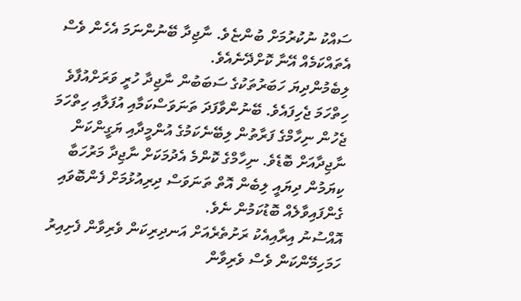ސައްކު ނުކުރުމަށް ބުންޏެވެ. ނާޖިދާ ބޭނުންނަމަ އެހެން ވެސް އެތައްކަމެއް އޭނާ ކޮށްދޭނެއެވެ.
ލިބެމުންދިޔަ ހަބަރުތަކުގެ ސަބަބުން ނާޖިދާ ހުރީ ވަރަށްއުފާވެ ހިތްހަމަ ޖެހިފައެވެ. ބޭނުންވާފަދަ ތަނަވަސްކަމާއި އުފަލާއި ހިތްހަމަ ޖެހުން ނިހާމްގެ ފަރާތުން ލިބޭނެކަމުގެ އުންމީދާއި ޔަގީންކަން ނާޖިދާއަށް ބޮޑެވެ. ނިހާމްގެ ކޮންމެ އެދުމަކަށް ނާޖިދާ މަރުހަބާ ކިޔަމުން ދިޔައީ ލިބެން އޮތް ތަނަވަސް ދިރިއުޅުމަށް ފެންބޮވައި ގެންފައިވާލެއް ބޮޑުކަމުން ނެވެ.
އޮއްސުނު އިރާއިއެކު ރަށުތެރެއަށް އަނދިރިކަން ވެރިވާން ފެށިއިރު ހަމަހިމޭންކަން ވެސް ވެރިވާން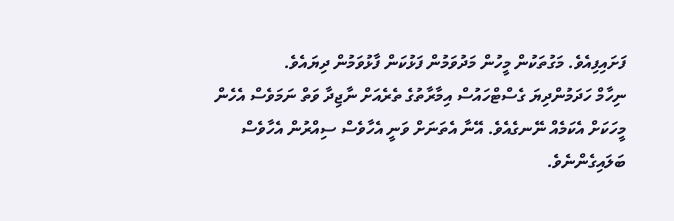ފަށައިފިއެވެ. މަގުތަކުން މީހުން މަދުވަމުން ފަޅުކަން ފާޅުވަމުން ދިޔައެވެ.
ނިހާމް ހަދަމުންދިޔަ ގެސްޓްހައުސް އިމާރާތުގެ ތެރެއަށް ނާޖިދާ ވަތް ނަމަވެސް އެހެން މީހަކަށް އެކަމެއް ނޭނގެއެވެ. އޭނާ އެތަނަށް ވަނީ އެހާވެސް ސިއްރުން އެހާވެސް ބަލައިގެންނެވެ.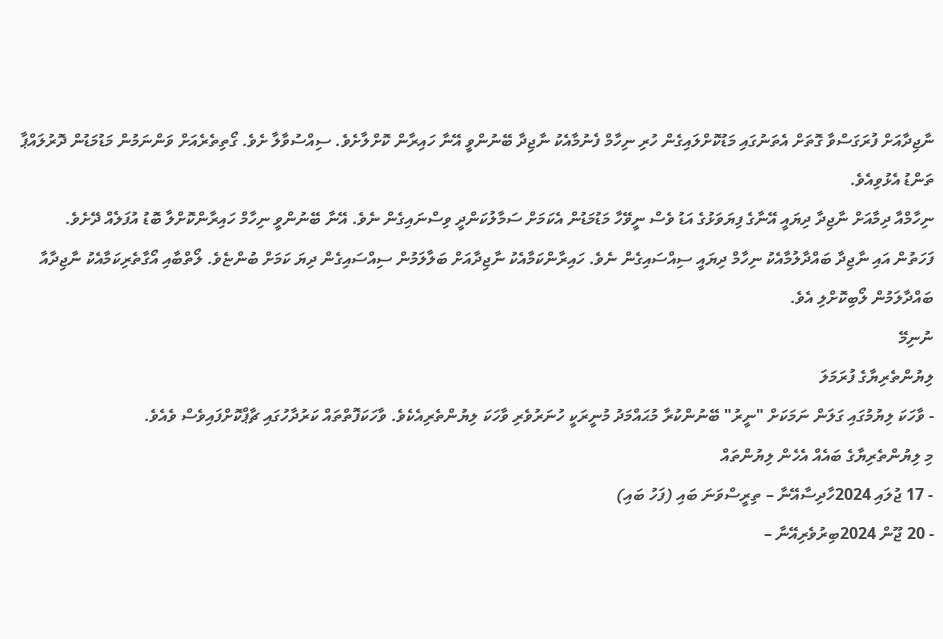ނާޖިދާއަށް ފުރަގަސްވާ ގޮތަށް އެތަނުގައި މަޑުކޮށްލައިގެން ހުރި ނިހާމް ފެނުމާއެކު ނާޖިދާ ބޭނުންވީ އޭނާ ހައިރާން ކޮށްލާށެވެ. ސިއްސުވާލާ ށެވެ. ގޯތިތެރެއަށް ވަންނަމުން މަޑުމަޑުން ދޮރުލައްޕާ ތަންޑު އެޅުވިއެވެ.
ނިހާމްއާ ދިމާއަށް ނާޖިދާ ދިޔައީ އޭނާގެ ފިޔަވަޅުގެ އަޑު ވެސް ނީވޭހާ މަޑުމަޑުން އެކަމަށް ސަމާލުކަންދީ ވިސްނައިގެން ނެވެ. އޭނާ ބޭނުންވީ ނިހާމް ހައިރާންކޮށްލާ ބޮޑު އުފަލެއް ދޭށެވެ.
ފަހަތުން އައި ނާޖިދާ ބައްދާލުމާއެކު ނިހާމް ދިޔައީ ސިއްސައިގެން ނެވެ. ހައިރާންކަމާއެކު ނާޖިދާއަށް ބަލާލަމުން ސިއްސައިގެން ދިޔަ ކަމަށް ބުންޏެވެ. ލޯތްބާއި އޯގާތެރިކަމާއެކު ނާޖިދާއާ ބައްދާލަމުން ލޯބިކޮށްލި އެވެ.
ނުނިމޭ
ލިޔުންތެރިޔާގެ ފުރަމަލަ
- ވާހަކަ ލިޔުމުގައި ގަލަން ނަމަކަށް "ނީރު" ބޭނުންކުރާ މުޙައްމަދު މުނީރަކީ ހުނަރުވެރި ވާހަކަ ލިޔުންތެރިއެކެވެ. ވާހަކަފޮތްތައް ކަރުދާހުގައި ޗާޕްކޮށްފައިވެސް ވެއެވެ.
މި ލިޔުންތެރިޔާގެ ބައެއް އެހެން ލިޔުންތައް
- 17 ޖުލައި 2024ހާދިސާއޭނާ – ތިރީސްވަނަ ބައި (ފަހު ބައި)
- 20 ޖޫން 2024ބިރުވެރިއޭނާ –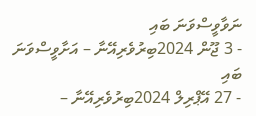ނަވާވީސްވަނަ ބައި
- 3 ޖޫން 2024ބިރުވެރިއޭނާ – އަށާވީސްވަނަ ބައި
- 27 އޭޕްރިލް 2024ބިރުވެރިއޭނާ –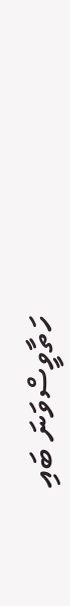ހަތާވީސްވަނަ ބައި